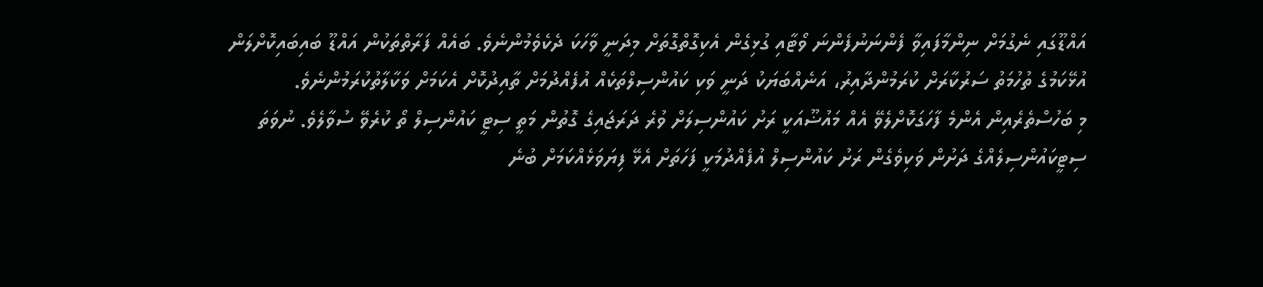އައްޑޫގައި ނެގުމަށް ނިންމާފައިވާ ފެންނަނުފެންނަ ވޯޓާއި ގުޅިގެން އެކިގޮތްގޮތަށް މިދަނީ ވާހަކަ ދެކެވެމުންނެވެ. ބައެއް ފަރާތްތަކުން އައްޑޫ ބައިބައިކޮށްލަން އުޅޭކަމުގެ ތުހުމަތު ސަރުކާރަށް ކުރަމުންދާއިރު، އަނެއްބަޔަކު ދަނީ ވަކި ކައުންސިލްތަކެއް އުފެއްދުމަށް ތާއިދުކޮށް އެކަމަށް ވަކާލާތުކުރަމުންނެވެ.
މި ބަހުސްތެރެއިން އެންމެ ފާހަގަކޮށްލެވޭ އެއް މައުޟޫއަކީ ރަށު ކައުންސިލަށް ވުރެ ދަރަޖައިގެ ގޮތުން މަތީ ސިޓީ ކައުންސިލް ތޯ ކުރެވޭ ސުވާލެވެ. ނުވަތަ ސިޓީކައުންސިލެއްގެ ދަށުން ވަކިވެގެން ރަށު ކައުންސިލް އުފެއްދުމަކީ ފަހަތަށް އެޅޭ ފިޔަވަޅެއްކަމަށް ބުނެ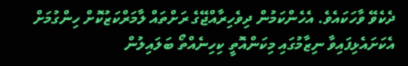ދެކެވޭ ވާހަކައެވެ. އެހެންކަމުން ދިވެހިރާއްޖޭގެ ރަށްތައް ލާމަރްކަޒުކޮށް ހިންގުމަށް އެކަށައެޅިފައިވާ ނިޒާމުގައި މިކަންއޮތީ ކިހިނެއްތޯ ބަލައިލުން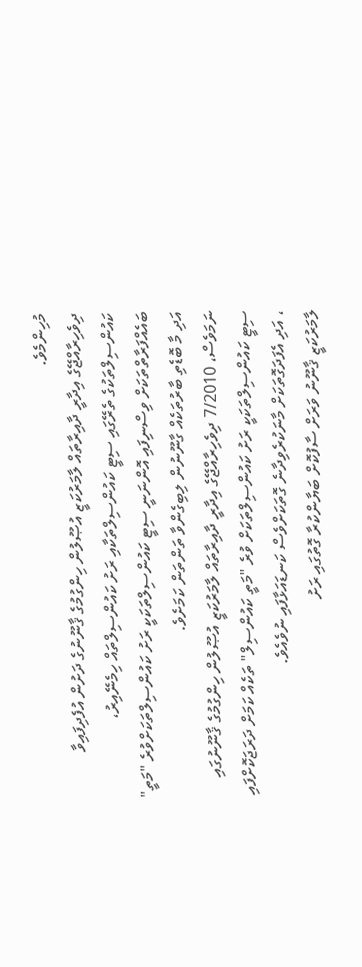މުހިންމެވެ.
ދިވެހިރާއްޖޭގެ އިދާރީ ދާއިރާތައް ލާމަރުކަޒީ އުޞޫލުން ހިންގުމުގެ ޤާނޫނުގެ ދަށުން އުފެދިފައިވާ ކައުންސިލްތަކުގެ ތެރޭގައި ސިޓީ ކައުންސިލްތަކާއި ރަށު ކައުންސިލްތައް ހިމެނޭއިރު، ބައެއްފަރާތްތަކަށް ވިސްނިފައި އޮންނަނީ ސިޓީ ކައުންސިލްތަކަކީ ރަށު ކައުންސިލްތަކަށްވުރެ "މަތީ" އަދި މާ ބޮޑެތި ބާރުތަކެއް ގާނޫނުން ލިބިގެންވާ ތަންތަން ކަމަށެވެ.
ނަމަވެސް، 7/2010 ދިވެހިރާއްޖޭގެ އިދާރީ ދާއިރާތައް ލާމަރުކަޒީ އުޞޫލުން ހިންގުމުގެ ޤާނޫނުގައި ސިޓީ ކައުންސިލްތަކަކީ ރަށު ކައުންސިލްތަކަށް ވުރެ "މަތީ ކައުންސިލް" ތަކެއް ކަމަށް ދަރަޖަކޮށްފައި ، އަދި އެފަދަގޮތަކަށް މާނަކުރެވިދާނެ ގޮތަކަށްވެސް ކަނޑައަޅާފައި ނުވެއެވެ.
ލާމަރުކަޒީ ޤާނޫނު ވަރަށް ސާފުކޮށް ބަޔާންކުރާ ގޮތުގައި ރަށު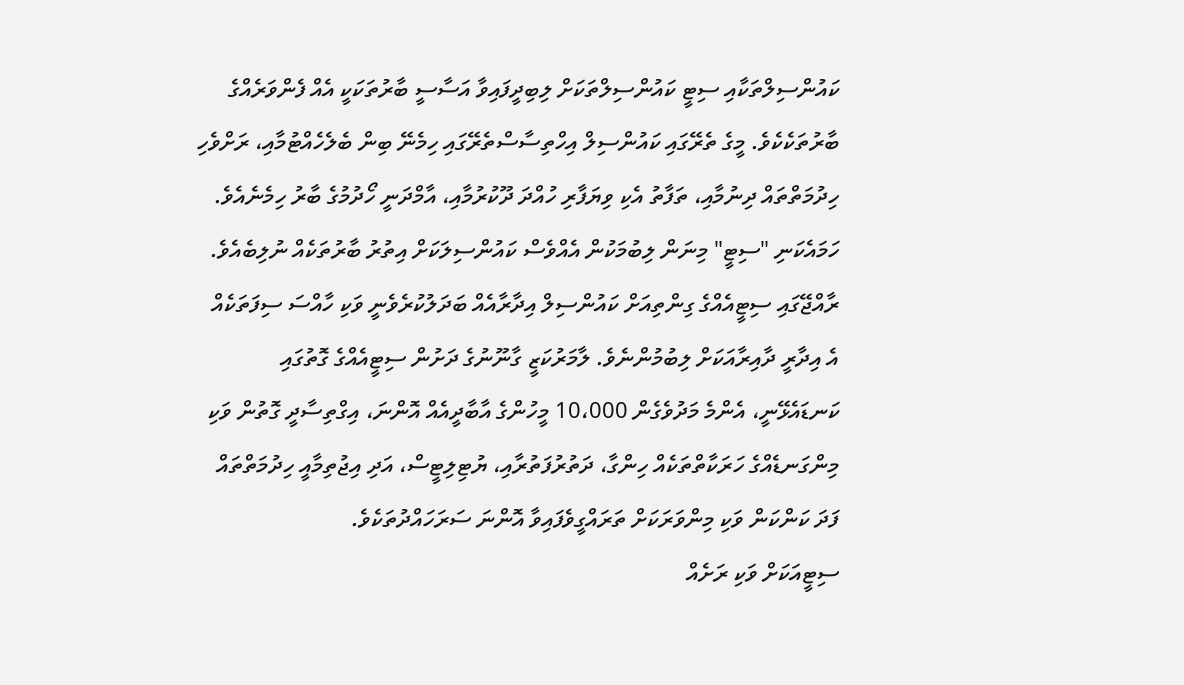ކައުންސިލްތަކާއި ސިޓީ ކައުންސިލްތަކަށް ލިބިދީފައިވާ އަސާސީ ބާރުތަކަކީ އެއް ފެންވަރެއްގެ ބާރުތަކެކެވެ. މީގެ ތެރޭގައި ކައުންސިލް އިހްތިސާސްތެރޭގައި ހިމެނޭ ބިން ބެލެހެއްޓުމާއި، ރަށްވެހި ހިދުމަތްތައް ދިނުމާއި، ތަފާތު އެކި ވިޔަފާރި ހުއްދަ ދޫކުރުމާއި، އާމްދަނީ ހޯދުމުގެ ބާރު ހިމެނެއެވެ. ހަމައެކަނި "ސިޓީ" މިނަން ލިބުމަކުން އެއްވެސް ކައުންސިލަކަށް އިތުރު ބާރުތަކެއް ނުލިބެއެވެ.
ރާއްޖޭގައި ސިޓީއެއްގެ ގިންތިއަށް ކައުންސިލް އިދާރާއެއް ބަދަލުކުރެވެނީ ވަކި ހާއްސަ ސިފަތަކެއް އެ އިދާރީ ދާއިރާއަކަށް ލިބުމުންނެވެ. ލާމަރުކަޒީ ގާނޫނުގެ ދަށުން ސިޓީއެއްގެ ގޮތުގައި ކަނޑައެޅޭނީ، އެންމެ މަދުވެގެން 10،000 މީހުންގެ އާބާދީއެއް އޮންނަ، އިގްތިސާދީ ގޮތުން ވަކި މިންގަނޑެއްގެ ހަރަކާތްތަކެއް ހިންގާ، ދަތުރުފަތުރާއި، ޔުޓިލިޓީސް، އަދި އިޖުތިމާއީ ހިދުމަތްތައް ފަދަ ކަންކަން ވަކި މިންވަރަކަށް ތަރައްގީވެފައިވާ އޮންނަ ސަރަހައްދުތަކެވެ.
ސިޓީއަކަށް ވަކި ރަށެއް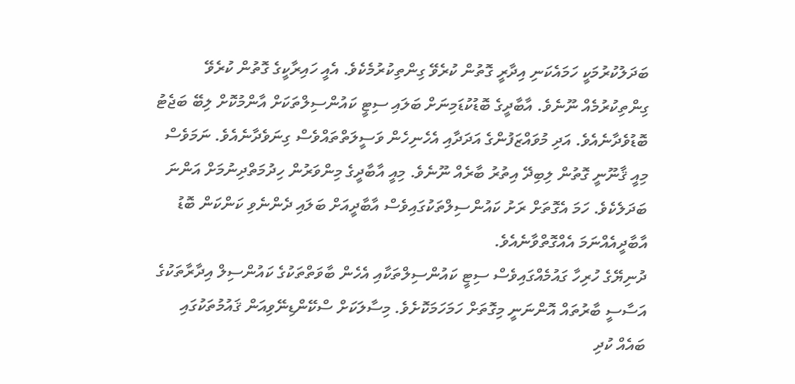ބަދަލުކުރުމަކީ ހަމައެކަނި އިދާރީ ގޮތުން ކުރެވޭ ގިންތިކުރުމެކެވެ. އެއީ ހައިރާކީގެ ގޮތުން ކުރެވޭ ގިންތިކުރުމެއް ނޫނެވެ. އާބާދީގެ ބޮޑުކުޑަމިނަށް ބަލައި ސިޓީ ކައުންސިލްތަކަށް އާންމުކޮށް ލިބޭ ބަޖެޓު ބޮޑުވެދާނެއެވެ. އަދި މުވައްޒަފުންގެ އަދަދާއި އެހެނިހެން ވަސީލަތްތައްވެސް ގިނަވެދާނެއެވެ. ނަމަވެސް މިއީ ޤާނޫނީ ގޮތުން ލިބިދޭ އިތުރު ބާރެއް ނޫނެވެ. މިއީ އާބާދީގެ މިންވަރުން ހިދުމަތްދިނުމަށް އަންނަ ބަދަލެކެވެ. ހަމަ އެގޮތަށް ރަށު ކައުންސިލްތަކުގައިވެސް އާބާދީއަށް ބަލައި ދެންނެވި ކަންކަން ބޮޑު އާބާދީއެއްނަމަ އެއްގޮތްވާނެއެވެ.
ދުނިޔޭގެ ހުރިހާ ގައުމެއްގައިވެސް ސިޓީ ކައުންސިލްތަކާއި އެހެން ބާވަތްތަކުގެ ކައުންސިލް އިދާރާތަކުގެ އަސާސީ ބާރުތައް އޮންނަނީ މިގޮތަށް ހަމަހަމަކޮށެވެ. މިސާލަކަށް ސްކޭންޑިނޭވިއަން ޤައުމުތަކުގައި ބައެއް ކުދި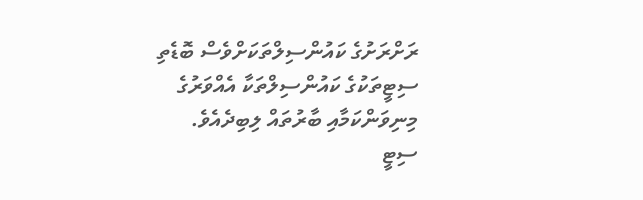ރަށްރަށުގެ ކައުންސިލްތަކަށްވެސް ބޮޑެތި ސިޓީތަކުގެ ކައުންސިލްތަކާ އެއްވަރުގެ މިނިވަންކަމާއި ބާރުތައް ލިބިދެއެވެ.
ސިޓީ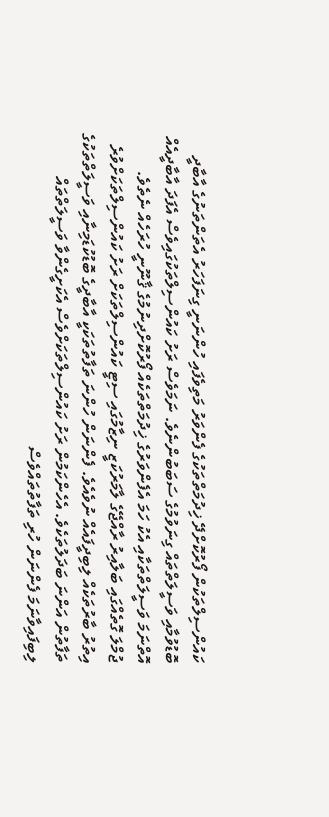ކައުންސިލްތަކުން ފޯރުކޮށްދޭ ޚިދުމަތްތަކުގެ ފެންވަރު މަތިވެފައި ހުންނަނީ ގިނަފަހަރު އެތަންތަނުގެ އާބާދީ ބޮޑުވުމާއި ވަސީލަތްތައް ގިނަވުމުގެ ސަބަބުންނެވެ. ނަމަވެސް ރަށު ކައުންސިލްތަކުގައިވެސް އެފަދަ އާބާދީއެއް އޮތްނަމަ ވަސީލަތްތަކާއި އެކު ހަމަ އެފެންވަރުގެ ޚިދުމަތްތަކެއް ފޯރުކޮށްދިނުމުގެ ޤާނޫނީ ހުރަހެއް ނެތެވެ.
ޖުމްލަ ގޮތެއްގައި ބަލާއިރު ރާއްޖޭގެ ލާމަރުކަޒީ ނިޒާމުގައި ސިޓީ ކައުންސިލްތަކަށް ރަށު ކައުންސިލްތަކަށްވުރެ އިތުރު ބާރުތަކެއް ލިބިދީފައެއް ނުވެއެވެ. ފެންނަން ހުންނަ ތަފާތުތަކަކީ އާބާދީގެ ބޮޑުކުޑަމިނާއި ވަސީލަތްތަކުގެ ތަފާތުން އަންނަ ބަދަލުތަކެވެ. އެހެންކަމުން ރަށު ކައުންސިލްތަކަށްވެސް އެކަށީގެންވާ ވަސީލަތްތައް ލިބިފައިވާނަމަ ފެންނަން ހުރި ތަފާތުތައްވެސް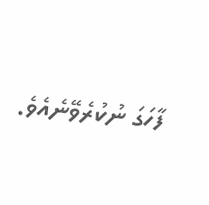ފާހަގަ ނުކުރެވޭނެއެވެ.